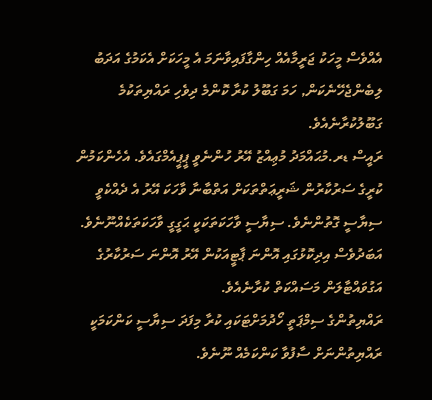އެއްވެސް މީހަކު ޖަރީމާއެއް ހިންގާފައިވާނަމަ އެ މީހަކަށް އެކަމުގެ އަދަބު ލިބެންޖެހޭނެކަން, ހަމަ ގަބޫލު ކުރާ ކޮންމެ ދިވެހި ރައްޔިތަކުމެ ގަބޫލުކުރާނެއެވެ.
ރައީސް ޑރ.މުޙައްމަދު މުޢިއްޒު އޭރު ހުންނެވީ ޕީޕީއެމްގައެވެ. އެހެންކަމުން ކުރީގެ ސަރުކާރުން ޝަރީޢަތްތަކަށް އަތްބާނާ ވާހަކަ އޭރު އެ ދެއްކެވީ ސިޔާސީ ގޮތުންނެވެ. ސިޔާސީ ވާހަކަތަކަކީ ޙަގީގީ ވާހަކަތަކެއްނޫނެވެ.
އަބަދުވެސް އިދިކޮޅުގައި އޮންނަ ޕާޓީއަކުން އޭރު އޮންނަ ސަރުކާރުގެ އަގުވައްޓާލަން މަސައްކަތް ކުރާނެއެވެ.
ރައްޔިތުންގެ ސިމްޕަތީ ހޯދުމަށްޓަކައި ކުރާ މިފަދަ ސިޔާސީ ކަންކަމަކީ ރައްޔިތުންނަށް ސާފުވާ ކަންކަމެއް ނޫނެވެ.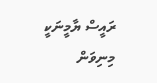ރައީސް ޔާމީނަކީ މިނިވަން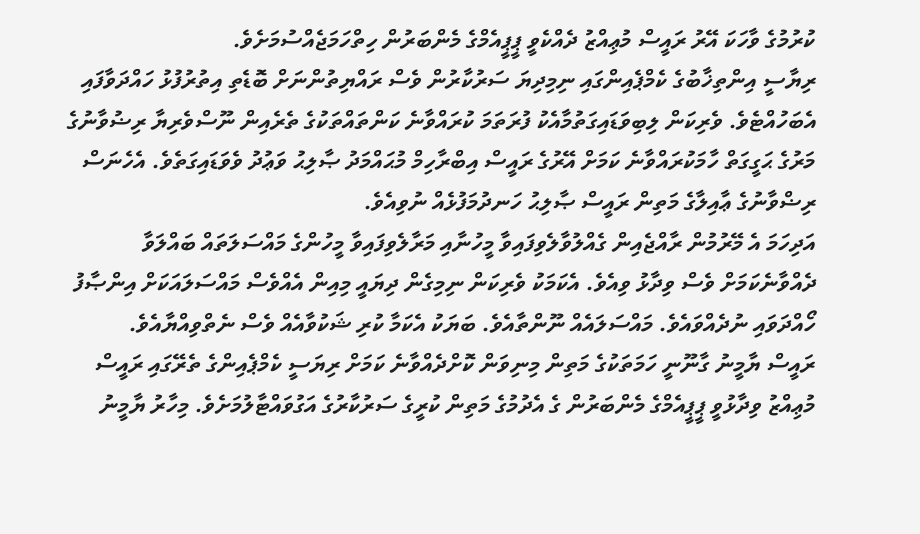ކުރުމުގެ ވާހަކަ އޭރު ރައީސް މުޢިއްޒު ދެއްކެވީ ޕީޕީއެމްގެ މެންބަރުން ހިތްހަމަޖެއްސުމަށެވެ.
ރިޔާސީ އިންތިޚާބުގެ ކެމްޕެއިންގައި ނިމިދިޔަ ސަރުކާރުން ވެސް ރައްޔިތުންނަށް ބޮޑެތި އިތުރުފުޅު ހައްދަވާފައި އެބަހުއްޓެވެ. ވެރިކަން ލިބިވަޑައިގަތުމާއެކު ފުރަތަމަ ކުރައްވާނެ ކަންތައްތަކުގެ ތެރެއިން ނޫސްވެރިޔާ ރިޟުވާނުގެ މަރުގެ ޙަގީގަތް ހާމަކުރައްވާނެ ކަމަށް އޭރުގެ ރައީސް އިބްރާހިމް މުޙައްމަދު ޞާލިޙު ވަޢުދު ވެވަޑައިގަތެވެ. އެހެނަސް ރިޟްވާނުގެ ޢާއިލާގެ މަތިން ރައީސް ޞާލިޙު ހަނދުމަފުޅެއް ނުވިއެވެ.
އަދިހަމަ އެ މޭރުމުން ރާއްޖެއިން ގެއްލުވާލެވިފައިވާ މީހުނާއި މަރާލެވިފައިވާ މީހުންގެ މައްސަލަތައް ބައްލަވާ ދެއްވާނެކަމަށް ވެސް ވިދާޅު ވިއެވެ. އެކަމަކު ވެރިކަން ނިމިގެން ދިޔައީ މިއިން އެއްވެސް މައްސަލައަކަށް އިންޞާފު ހޯއްދަވައި ނުދެއްވައެވެ. މައްސަލައެއް ނޫންތާއެވެ. ބަޔަކު އެކަމާ ކުރި ޝަކުވާއެއް ވެސް ނެތްވިއްޔާއެވެ.
ރައީސް ޔާމީނު ގާނޫނީ ހަމަތަކުގެ މަތިން މިނިވަން ކޮށްދެއްވާނެ ކަމަށް ރިޔަސީ ކެމްޕެއިންގެ ތެރޭގައި ރައީސް މުޢިއްޒު ވިދާޅުވީ ޕީޕީއެމްގެ މެންބަރުން ގެ އެދުމުގެ މަތިން ކުރީގެ ސަރުކާރުގެ އަގުވައްޓާލުމަށެވެ. މިހާރު ޔާމީނު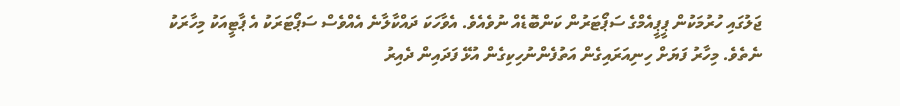ޖަލުގައި ހުރުމަކުން ޕީޕީއެމްގެ ސަޕޯޓަރުން ކަންބޮޑެއް ނުވެއެވެ. އެވާހަކަ ދައްކާލާނެ އެއްވެސް ސަޕޯޓަރަކު އެ ޕާޓީއަކު މިހާރަކު ނެތެވެ. މިހާރު ފަޔަށް ހިނިއަރައިގެން އަތުފެންނުހިކިގެން އުޅޭ ފަދައިން ދެއިރު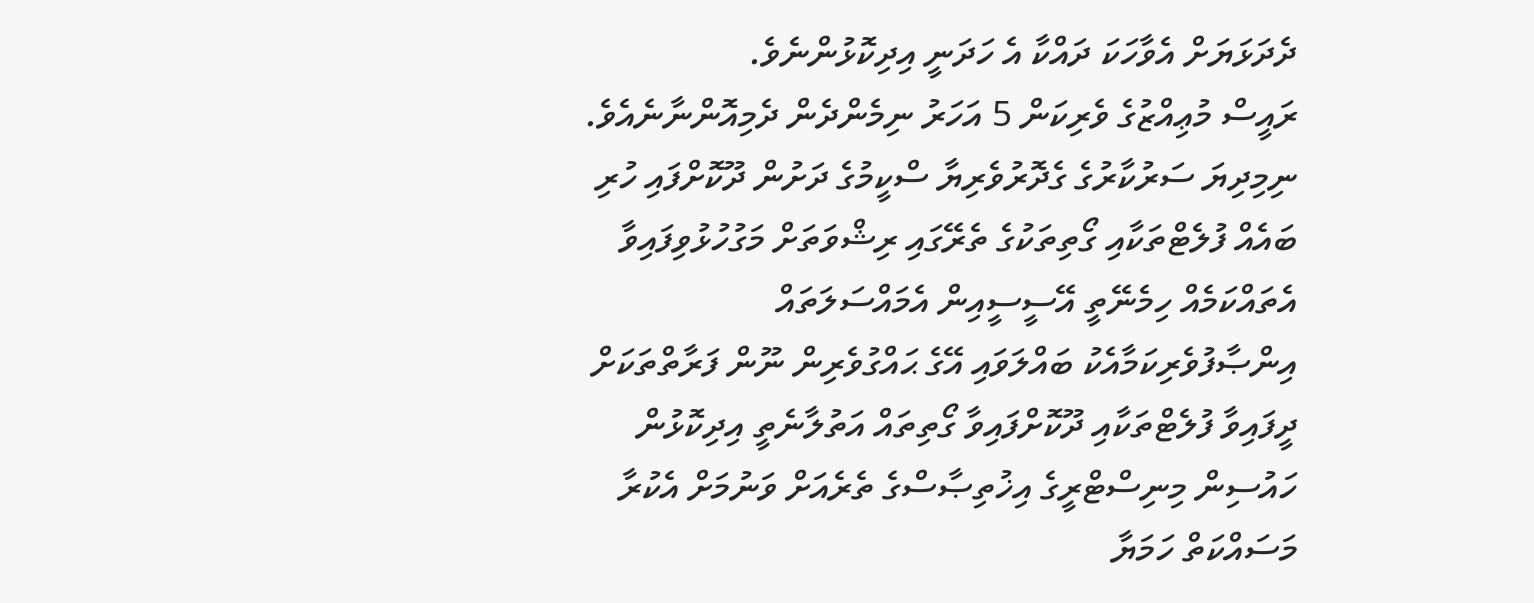ދެދަޅަޔަށް އެވާހަކަ ދައްކާ އެ ހަދަނީ އިދިކޮޅުންނެވެ.
ރައީސް މުޢިއްޒުގެ ވެރިކަން 5 އަހަރު ނިމެންދެން ދެމިއޮންނާނެއެވެ. ނިމިދިޔަ ސަރުކާރުގެ ގެދޮރުވެރިޔާ ސްކީމުގެ ދަށުން ދޫކޮށްފައި ހުރި ބައެއް ފުލެޓްތަކާއި ގޯތިތަކުގެ ތެރޭގައި ރިޝްވަތަށް މަގުހުޅުވިފައިވާ އެތައްކަމެއް ހިމެނޭތީ އޭސީސީއިން އެމައްސަލަތައް އިންޞާފުވެރިކަމާއެކު ބައްލަވައި އޭގެ ޙައްގުވެރިން ނޫން ފަރާތްތަކަށް ދީފައިވާ ފުލެޓްތަކާއި ދޫކޮށްފައިވާ ގޯތިތައް އަތުލާނެތީ އިދިކޮޅުން ހައުސިން މިނިސްޓްރީގެ އިޚުތިޞާސްގެ ތެރެއަށް ވަނުމަށް އެކުރާ މަސައްކަތް ހަމަޔާ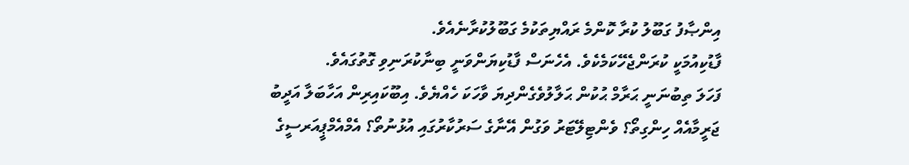އިންޞާފު ގަބޫލު ކުރާ ކޮންމެ ރައްޔިތަކުމެ ގަބޫލުކުރާނެއެވެ.
ފާޑުކިއުމަކީ ކުރަންޖެހޭކަމެކެވެ. އެހެނަސް ފާޑުކިޔަންވަނީ ބިނާކުރަނިވި ގޮތުގައެވެ.
ފަހަލަ ތިބުނަނީ ޙަރާމް ޙުކުން ޙަލާލުވެގެންދިޔަ ވާހަކަ ހެއްޔެވެ. އިބޫކައިރިން އަހާބަލާ އަދީބު ޖަރީމާއެއް ހިންގިތޯ؟ ވެންޓިލޭޓަރު ވަގުން އޭނާގެ ސަރުކާރުގައި އުޅުނުތޯ؟ އެމްއެމްޕީއަރސީގެ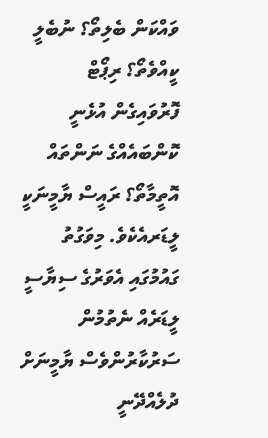ވައްކަން ބެލިތޯ؟ ނުބެލީ ކީއްވެތޯ؟ ރިޕޯޓް ފޮރުވައިގެން އުޅެނީ ކޮންބައެއްގެ ނަންތައް އޮތީމާތޯ؟ ރައީސް ޔާމީނަކީ ލީޑަރއެކެވެ. މިވަގުތު ގައުމުގައި އެވަރުގެ ސިޔާސީ ލީޑަރެއް ނެތުމުން ސަރުކާރުންވެސް ޔާމީނަށް ދުލެއްދޭނީ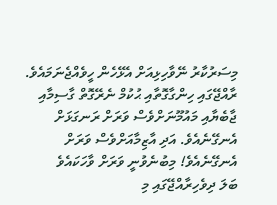މިސަރުކާރު ނޭވާހިޅިއަށް އެޅޭހެން ހީވެއްޖެނަމައެވެ. ރާއްޖޭގައި ހިންގާގޮތާއި ޙުކުމް ނެރޭގޮތް ގާސިމާއި ޖާބެޔާއި މައުމޫނަށްވެސް ވަރަށް ރަނގަޅަށް އެނގޭނެއެވެ. އަދި އާޒިމާއަށްވެސް ވަރަށް އެނގޭނެއެވެ! މިބުނެވުނީ ވަރަށް ވާހަކައެވެ
ބަލަ ދިވެހިރާއްޖޭގައި މި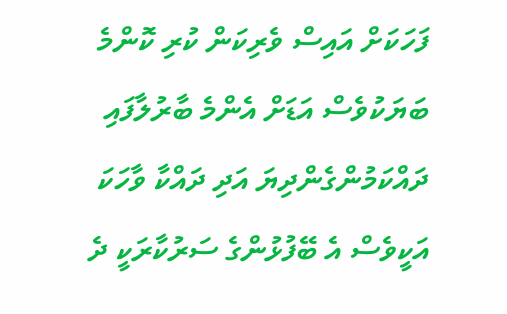ފަހަކަށް އައިސް ވެރިކަން ކުރި ކޮންމެ ބަޔަކުވެސް އަޑަށް އެންމެ ބާރުލާފައި ދައްކަމުންގެންދިޔަ އަދި ދައްކާ ވާހަކަ އަކީވެސް އެ ބޭފުޅުންގެ ސަރުކާރަކީ ދެ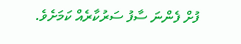ފުށް ފެންނަ ސާފު ސަރުކާރެއް ކަމަށެވެ.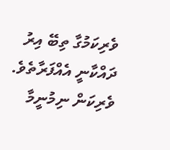ވެރިކަމުގާ ތިބޭ އިރު ދައްކާނީ އެއްފަރާތެވެ. ވެރިކަން ނިމުނީމާ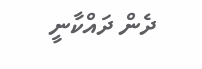ދެން ދައްކާނީ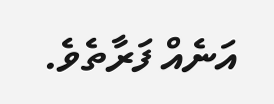އަނެއް ފަރާތެވެ.